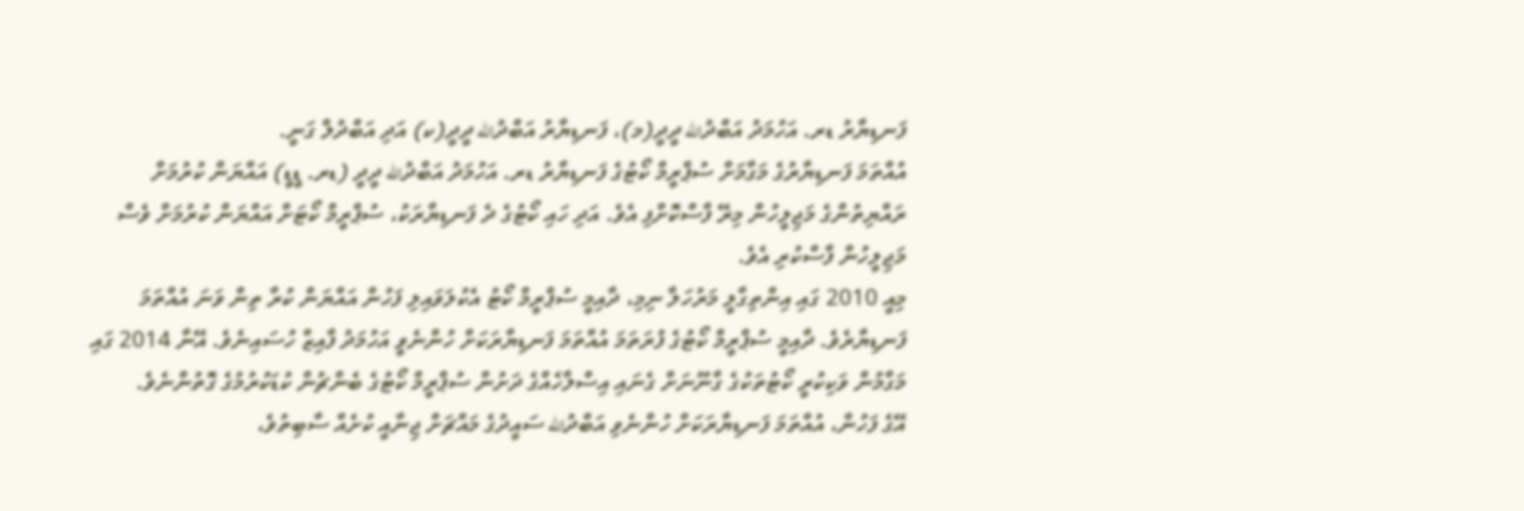ފަނޑިޔާރު ޑރ. އަހުމަދު އަބްދުالله ދީދީ(މ)، ފަނޑިޔާރު އަބްދުالله ދީދީ(ކ) އަދި އަބްދުލް ގަނީ.
އުއްތަމަ ފަނޑިޔާރުގެ މަގާމަށް ސުޕްރީމް ކޯޓުގެ ފަނޑިޔާރު ޑރ. އަހުމަދު އަބްދުالله ދީދީ (ޑރ. ޑީޑީ) އައްޔަން ކުރުމަށް ރައްޔިތުންގެ މަޖިލީހުން މިރޭ ފާސްކޮށްފި އެވެ. އަދި ހައި ކޯޓުގެ ދެ ފަނޑިޔާރަކު، ސުޕްރީމް ކޯޓަށް އައްޔަން ކުރުމަށް ވެސް މަޖިލީހުން ފާސްކުރި އެވެ.
މިއީ 2010 ގައި އިންތިގާލީ މަރުހަލާ ނިމި، ދާއިމީ ސުޕްރީމް ކޯޓު އެކުލަވައިލި ފަހުން އައްޔަން ކުރާ ތިން ވަނަ އުއްތަމަ ފަނޑިޔާރެވެ. ދާއިމީ ސުޕްރީމް ކޯޓުގެ ފުރަތަމަ އުއްތަމަ ފަނޑިޔާރަކަށް ހުންނެވީ އަހުމަދު ފާއިޒް ހުސައިނެވެ. އޭނާ 2014 ގައި މަގާމުން ވަކިކުރީ ކޯޓުތަކުގެ ގާނޫނަށް ގެނައި އިސްލާހެއްގެ ދަށުން ސުޕްރީމް ކޯޓުގެ ބެންޗުން ކުޑަކުރުމުގެ ގޮތުންނެވެ.
އޭގެ ފަހުން، އުއްތަމަ ފަނޑިޔާރަކަށް ހުންނެވި އަބްދުالله ސައީދުގެ މައްޗަށް ޖިނާއީ ކުށެއް ސާބިތުވެ،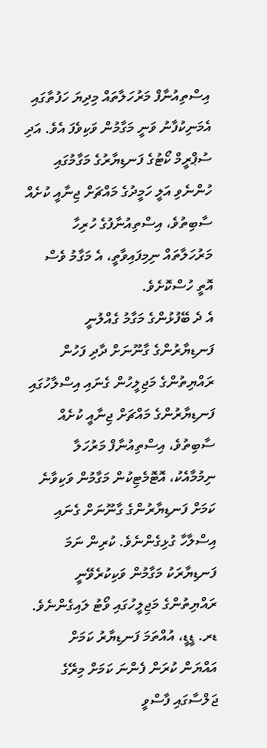އިސްތިއުނާފް މަރުހަލާތައް މިދިޔަ ހަފުތާގައި އެމަނިކުފާނު ވަނީ މަގާމުން ވަކިވެފަ އެވެ. އަދި ސުޕްރީމް ކޯޓުގެ ފަނޑިޔާރުގެ މަގާމުގައި ހުންނެވި އަލީ ހަމީދުގެ މައްޗަށް ޖިނާއީ ކުށެއް ސާބިތުވެ، އިސްތިއުނާފުގެ ހުރިހާ މަރުހަލާތައް ނިމިފައިވާތީ، އެ މަގާމު ވެސް އޮތީ ހުސްކޮށެވެ.
އެ ދެ ބޭފުޅުންގެ މަގާމު ގެއްލުނީ ފަނޑިޔާރުންގެ ގާނޫނަށް ދާދި ފަހުން ރައްޔިތުންގެ މަޖިލީހުން ގެނައި އިސްލާހުގައި ފަނޑިޔާރުންގެ މައްޗަށް ޖިނާއީ ކުށެއް ސާބިތުވެ، އިސްތިއުނާފް މަރުހަލާ ނިމުމާއެކު، އޮޓޮމެޓިކުން މަގާމުން ވަކިވާނެ ކަމަށް ފަނޑިޔާރުންގެ ގާނޫނަށް ގެނައި އިސްލާހާ ގުޅިގެންނެވެ. ކުރިން ނަމަ ފަނޑިޔާރަކު މަގާމުން ވަކިކުރެވޭނީ ރައްޔިތުންގެ މަޖިލީހުގައި ވޯޓު ލައިގެންނެވެ.
ޑރ. ޑީޑީ، އުއްތަމަ ފަނޑިޔާރު ކަމަށް އައްޔަން ކުރަން ފެންނަ ކަމަށް މިރޭގެ ޖަލްސާގައި ފާސްވީ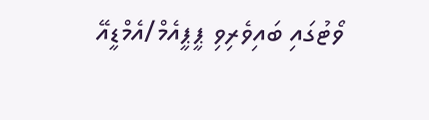ވޯޓުގައި ބައިވެރިވި ޕީޕީއެމް/އެމްޑީއޭ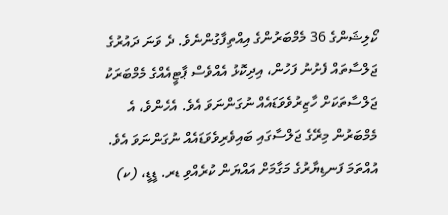ކޯލިޝަންގެ 36 މެމްބަރުންގެ އިއްތިފާގުންނެވެ. ދެ ވަނަ ދައުރުގެ ޖަލްސާތައް ފެށުނު ފަހުން، އިދިކޮޅު އެއްވެސް ޕާޓީއެއްގެ މެމްބަރަކު ޖަލްސާތަކަށް ހާޒިރުވެވަޑައެއް ނުގަންނަވަ އެވެ. އެހެންވެ، އެ މެމްބަރުން މިރޭގެ ޖަލްސާގައި ބައިވެރިވެވަޑައެއް ނުގަންނަވަ އެވެ.
އުއްތަމަ ފަނޑިޔާރުގެ މަގާމަށް އައްޔަން ކުރެއްވި ޑރ. ޑީޑީ، (ކ)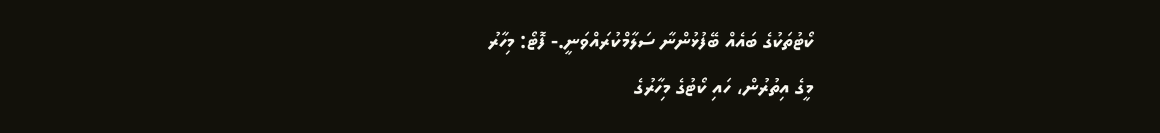ކޯޓުތަކުގެ ބައެއް ބޭފުޅުންނާ ސަލާމްކުރައްވަނީ.- ފޮޓޯ: މިހާރު
މީގެ އިތުރުން، ހައި ކޯޓުގެ މިހާރުގެ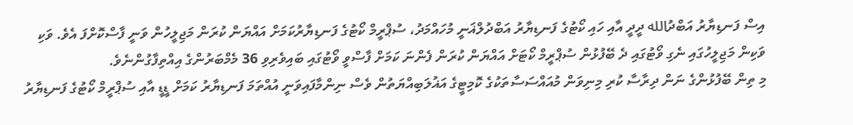އިސް ފަނޑިޔާރު އަބްދުالله ދީދީ އާއި ހައި ކޯޓުގެ ފަނޑިޔާރު އަބްދުލްޣަނީ މުހައްމަދު، ސުޕްރީމް ކޯޓުގެ ފަނޑިޔާރުކަމަށް އައްޔަން ކުރަން މަޖިލީހުން ވަނީ ފާސްކޮށްފަ އެވެ. ވަކި ވަކިން މަޖިލީހުގައި ނެގި ވޯޓުގައި ދެ ބޭފުޅުން ސުޕްރީމް ކޯޓަށް އައްޔަން ކުރަން ފެންނަ ކަމަށް ފާސްވީ ވޯޓުގައި ބައިވެރިވި 36 މެމްބަރުންގެ އިއްތިފާގުންނެވެ.
މި ތިން ބޭފުޅުންގެ ނަން ދިރާސާ ކުރި މިނިވަން މުއައްސަސާތަކުގެ ކޮމިޓީގެ އަޣުލަބިއްޔަތުން ވެސް ނިންމާފައިވަނީ އުއްތަމަ ފަނޑިޔާރު ކަމަށް ޑީޑީ އާއި ސުޕްރީމް ކޯޓުގެ ފަނޑިޔާރު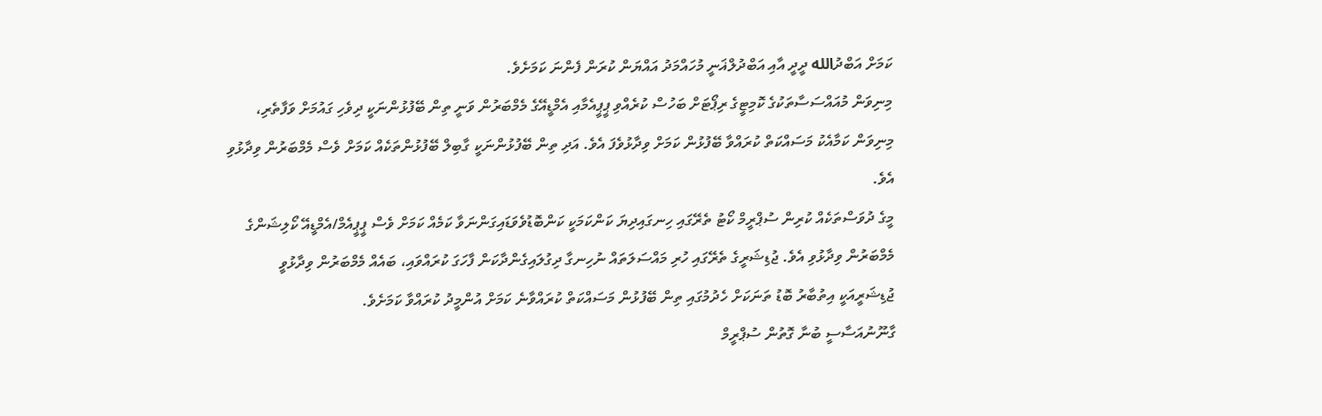ކަމަށް އަބްދުالله ދީދީ އާއި އަބްދުލްޣަނީ މުހައްމަދު އައްޔަން ކުރަން ފެންނަ ކަމަށެވެ.
މިނިވަން މުއައްސަސާތަކުގެ ކޮމިޓީގެ ރިޕޯޓަށް ބަހުސް ކުރެއްވި ޕީޕީއެމާއި އެމްޑީއޭގެ މެމްބަރުން ވަނީ ތިން ބޭފުޅުންނަކީ ދިވެހި ގައުމަށް ވަފާތެރި، މިނިވަން ކަމާއެކު މަސައްކަތް ކުރައްވާ ބޭފުޅުން ކަމަށް ވިދާޅުވެފަ އެވެ. އަދި ތިން ބޭފުޅުންނަކީ ގާބިލް ބޭފުޅުންތަކެއް ކަމަށް ވެސް މެމްބަރުން ވިދާޅުވި އެވެ.
މީގެ ދުވަސްތަކެއް ކުރިން ސުޕްރީމް ކޯޓު ތެރޭގައި ހިނގައިދިޔަ ކަންކަމަކީ ކަންބޮޑުވެވަޑައިގަންނަވާ ކަމެއް ކަމަށް ވެސް ޕީޕީއެމް/އެމްޑީއޭ ކޯލިޝަންގެ މެމްބަރުން ވިދާޅުވި އެވެ. ޖުޑިޝަރީގެ ތެރޭގައި ހުރި މައްސަލަތައް ނުހިނގާ ދިގުލައިގެންދާކަން ފާހަގަ ކުރައްވައި، ބައެއް މެމްބަރުން ވިދާޅުވީ ޖުޑިޝަރީއަކީ އިތުބާރު ބޮޑު ތަނަކަށް ހެދުމުގައި ތިން ބޭފުޅުން މަސައްކަތް ކުރައްވާނެ ކަމަށް އުންމީދު ކުރައްވާ ކަމަށެވެ.
ގާނޫނުއަސާސީ ބުނާ ގޮތުން ސުޕްރީމް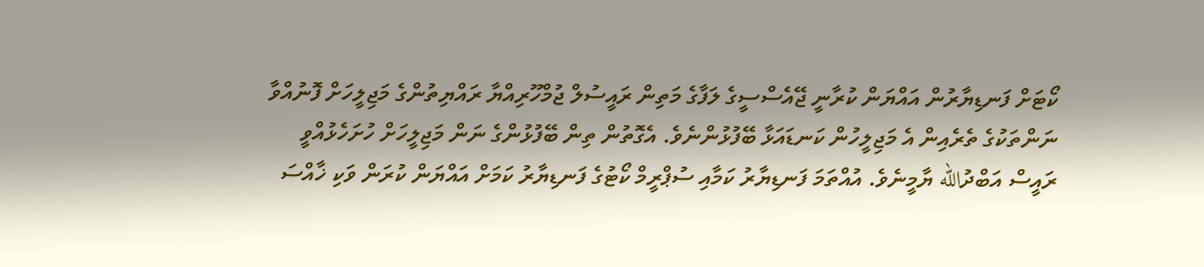ކޯޓަށް ފަނޑިޔާރުން އައްޔަން ކުރާނީ ޖޭއެސްސީގެ ލަފާގެ މަތިން ރައީސުލް ޖުމްހޫރިއްޔާ ރައްޔިތުންގެ މަޖިލީހަށް ފޮނުއްވާ ނަންތަކުގެ ތެރެއިން އެ މަޖިލީހުން ކަނޑައަޅާ ބޭފުޅުންނެވެ. އެގޮތުން ތިން ބޭފުޅުންގެ ނަން މަޖިލީހަށް ހުށަހެޅުއްވީ ރައީސް އަބްދުالله ޔާމީނެވެ. އުއްތަމަ ފަނޑިޔާރު ކަމާއި ސުޕްރީމް ކޯޓުގެ ފަނޑިޔާރު ކަމަށް އައްޔަން ކުރަން ވަކި ޚާއްސަ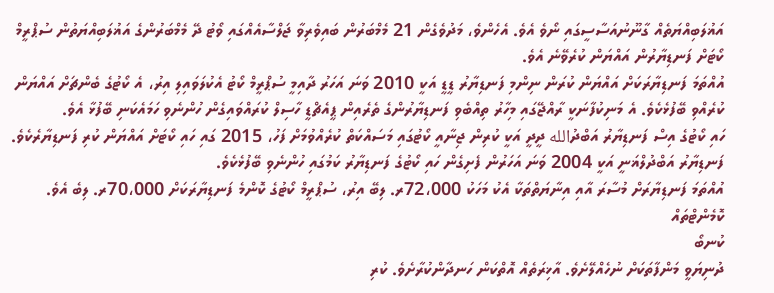އަޣުލަބިއްޔަތެއް ގާނޫނުއަސާސީގައި ނޯވެ އެވެ. އެހެންވެ، މަދުވެގެން 21 މެމްބަރުން ބައިވެރިވާ ޖަލްސާއެއްގައި ވޯޓު ދޭ މެމްބަރުންގެ އަޣުލަބިއްޔަތުން ސުޕްރީމް ކޯޓަށް ފަނޑިޔާރުން އައްޔަން ކުރެވޭނެ އެވެ.
އުއްތަމަ ފަނޑިޔާރަކަށް އައްޔަން ކުރަން ނިންމި ފަނޑިޔާރު ޑީޑީ އަކީ 2010 ވަނަ އަހަރު ދާއިމީ ސުޕްރީމް ކޯޓު އެކުލަވައިލި އިރު، އެ ކޯޓުގެ ބެންޗަށް އައްޔަން ކުރެއްވި ބޭފުޅެކެވެ. އެ މަނިކުފާނަކީ ރާއްޖޭގައި މިހާރު ތިއްބެވި ފަނޑިޔާރުންގެ ތެރެއިން ޕީއެޗްޑީ ހާސިލް ކުރައްވައިގެން ހުންނެވި ހަމައެކަނި ބޭފުޅާ އެވެ.
ހައި ކޯޓުގެ އިސް ފަނޑިޔާރު އަބްދުالله ދީދީ އަކީ ކުރިން ޖިނާއީ ކޯޓުގައި މަސައްކަތް ކުރެއްވުމަށް ފަހު، 2015 ގައި ހައި ކޯޓަށް އައްޔަން ކުރި ފަނޑިޔާރެކެވެ. ފަނޑިޔާރު އަބްދުލްޣަނީ އަކީ 2004 ވަނަ އަހަރުން ފެށިގެން ހައި ކޯޓުގެ ފަނޑިޔާރު ކަމުގައި ހުންނެވި ބޭފުޅެކެވެ.
އުއްތަމަ ފަނޑިޔާރަށް މުސާރަ އާއި އިނާޔަތްތަކާ އެކު މަހަކު 72،000ރ. ލިބޭ އިރު، ސުޕްރީމް ކޯޓުގެ ކޮންމެ ފަނޑިޔާރަކަށް 70،000ރ. ލިބެ އެވެ.
ކޮމެންޓްތައް
ކުނބޯ
ދުނިޔަވީ މަންފާތަކަށް ނުހެއްލޭށެވެ. އާޚިރަތެއް އޮތްކަން ހަނދާންކުރާށެވެ. ކުރި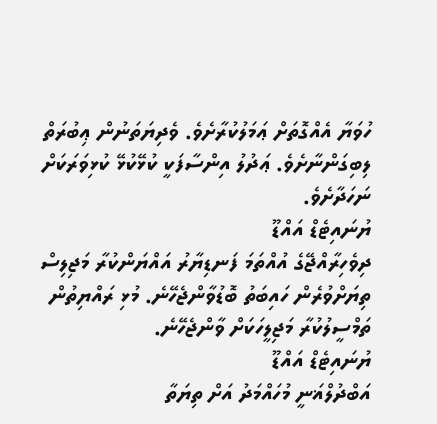ހުވަޔާ އެއްގޮތަށް ޢަމަލުކުރާށެވެ. ވެދިޔަތަނުން ޢިބުރަތް ލިބިގަންނާށެވެ. ޢަދުލު އިންސާފަކީ ކުޅޭކުޅޭ ކުޅިވަރަކަށް ނަހަދާށެވެ.
ޔުނައިޓެޑް އައްޑޫ
ދިވެހިރާއްޖޭގެ އުއްތަމަ ފަނޑިޔާރު އައްޔަންކުރާ މަޖިލިސް ތިޔަށްވުރެން ހައިބަތު ބޮޑުވާންޖެހޭނެ. މުޅި ރައްޔިތުން ތަމްސީލުކުރާ މަޖިލީހަކަށް ވާންޖެހޭނެ.
ޔުނައިޓެޑް އައްޑޫ
އަބްދުލްޣަނީ މުހައްމަދު އަށް ތިޔަތާ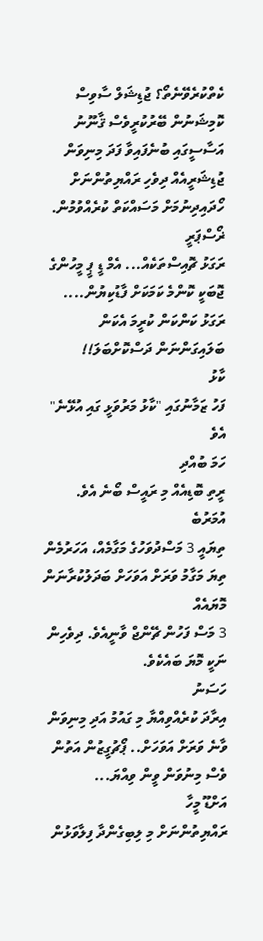ކެތްކުރެވޭނެތޯ؟ ޖުޑިޝަލް ސާވިސް ކޮމިޝަނުން ބޭރުކުރީވެސް ޤާނޫނު އަސާސީގައި ބުނެފައިވާ ފަދަ މިނިވަން ޖުޑިޝަރީއެއް ދިވެހި ރައްޔިތުންނަށް ހޯދައިދިނުމަށް މަސައްކަތް ކުރެއްވުމުން.
ޜޯސްޕަރީ
ރަގަޅު ޗޮއިސްތަކެއް... އެމް ޑީ ޕީ މީހުންގެ ޖޮބަކީ ކޮންމެ ކަމަކަށް ފާޑުކިޔުން.... ރަގަޅު ކަންކަން ކުރީމަ އެކަން ބަލައިގަންނަން ދަސްކޮށްބަލަ!!
ކާޅު
ފަހު ޒަމާނުގައި "ކާޅު މަރުވަޅީ ގައި އުޅޭނެ" އެވެ
ހަމަ ބުއްދި
ރީތި ބޮޑިއެއް މި ރައީސް ބޯނެ އެވެ.
އުމަރުބެ
ތިޔައީ 3 މަސްދުވަހުގެ މަގާމެއް، އަހަރުމެން ތިޔަ މަގާމު ވަރަށް އަވަހަށް ބަދަލުކުރާނަން
މޮޔައެއް
3 މަސް ފަހުން ޗޭންޖް ވާނީއެވެ. ދިވެހިން ނަކީ މޮޔަ ބައެކެވެ.
ހަސަނު
އިރާދަ ކުރެއްވިއްޔާ މި ގައުމު އަދި މިނިވަން ވާނެ ވަރަށް އަވަހަށް.. ޕޯޗުގީޒުން އަތުން ވެސް މިނުވަން ވީން ވިއްޔަ...
އަށްޑޫ މީހާ
ރައްޔިތުންނަށް މި ލިބިގެންދާ ފިލާވަޅުން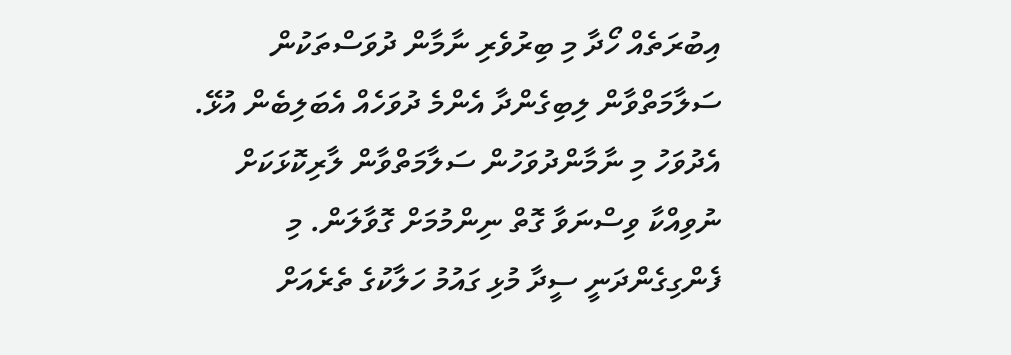އިބުރަތެއް ހޯދާ މި ބިރުވެރި ނާމާން ދުވަސްތަކުން ސަލާމަތްވާން ލިބިގެންދާ އެންމެ ދުވަހެއް އެބަލިބެން އުޅޭ. އެދުވަހު މި ނާމާންދުވަހުން ސަލާމަތްވާން ލާރިކޮޅަކަށް ނުވިއްކާ ވިސްނަވާ ގޮތް ނިންމުމަށް ގޮވާލަން. މި ފެންގިގެންދަނީ ސީދާ މުޅި ގައުމު ހަލާކުގެ ތެރެއަށް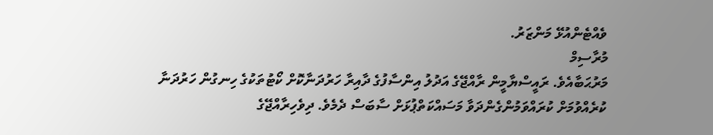ވެއްޓެންއުޅޭ މަންޒަރު.
މުރާސިމް
މަރުޙަބާއެވެ. ރައީސްޔާމީން ރާއްޖޭގެ އަދުލު އިންސާފުގެ ދާއިރާ ހަރުދަނާކޮށް ކޯޓުތަކުގެ ހިނގުން ހަރުދަނާ ކުރެއްވުމަށް ކުރައްވަމުންގެންދަވާ މަސައްކަތްޕުޅަށް ސާބަސް ދެމެވެ. ދިވެހިރާއްޖޭގެ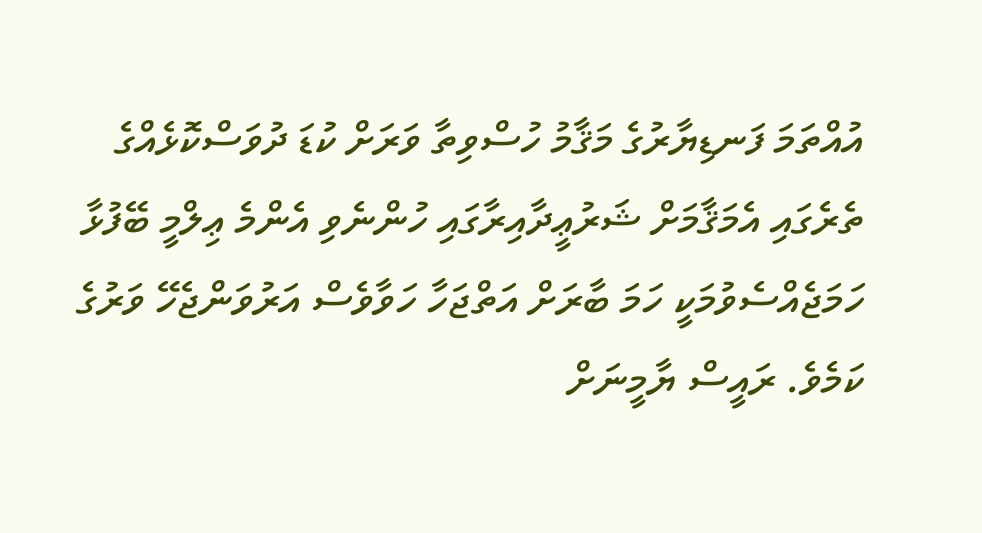އުއްތަމަ ފަނޑިޔާރުގެ މަޤާމު ހުސްވިތާ ވަރަށް ކުޑަ ދުވަސްކޮޅެއްގެ ތެރެގައި އެމަޤާމަށް ޝަރުޢީދާއިރާގައި ހުންނެވި އެންމެ ޢިލްމީ ބޭފުޅާ ހަމަޖެއްސެވުމަކީ ހަމަ ބާރަށް އަތްޖަހާ ހަވާވެސް އަރުވަންޖެހޭ ވަރުގެ ކަމެވެ. ރައީސް ޔާމީނަށް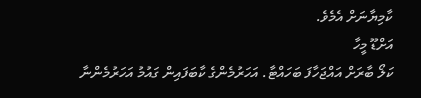ކާމިޔާނަށް އެމެވެ.
އަށްޑޫ މީހާ
ކަލޯ ބާރަށް އައްޖަހާފަ ބަހައްޓާ. އަހަރުމެންގެ ކާބަފައިން ގައުމު އަހަރުމެންނާ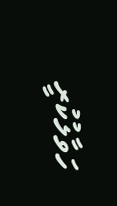ހަވާލުކުރީ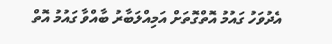އެދުވަހު ގައުމު އޮތްގޮތަށް އަމިއްލަބާރު ބާއްވާ ގައުމު އޮތް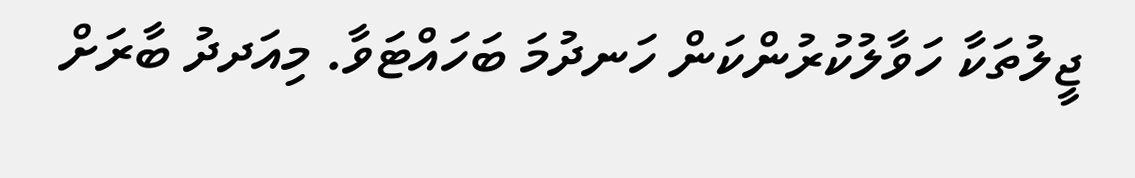ޖީލުތަކާ ހަވާލުކުރުންކަން ހަނދުމަ ބަހައްޓަވާ. މިއަދދު ބާރަށް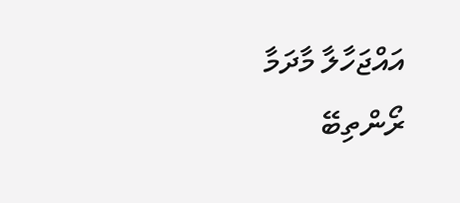އައްޖަހާލާ މާދަމާ ރޯންތިބޭ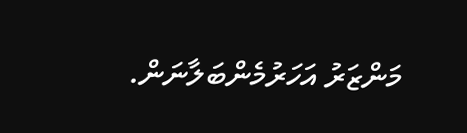މަންޒަރު އަހަރުމެންބަލާނަން.